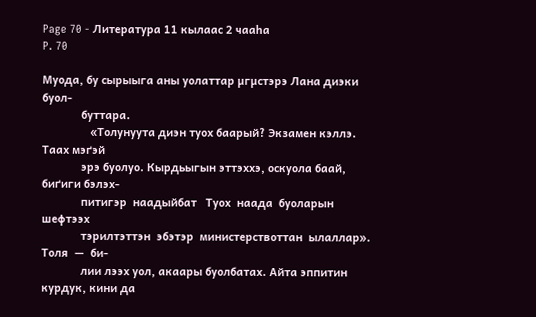Page 70 - Литература 11 кылаас 2 чааhа
P. 70

Муода, бу сырыыга аны уолаттар µгµстэрэ Лана диэки буол-
             буттара.
                «Толунуута диэн туох баарый? Экзамен кэллэ. Таах мэґэй
             эрэ буолуо. Кырдьыгын эттэххэ, оскуола баай, биґиги бэлэх-
             питигэр  наадыйбат   Туох  наада  буоларын  шефтээх
             тэрилтэттэн  эбэтэр  министерствоттан  ылаллар».  Толя  —  би-
             лии лээх уол, акаары буолбатах. Айта эппитин курдук, кини да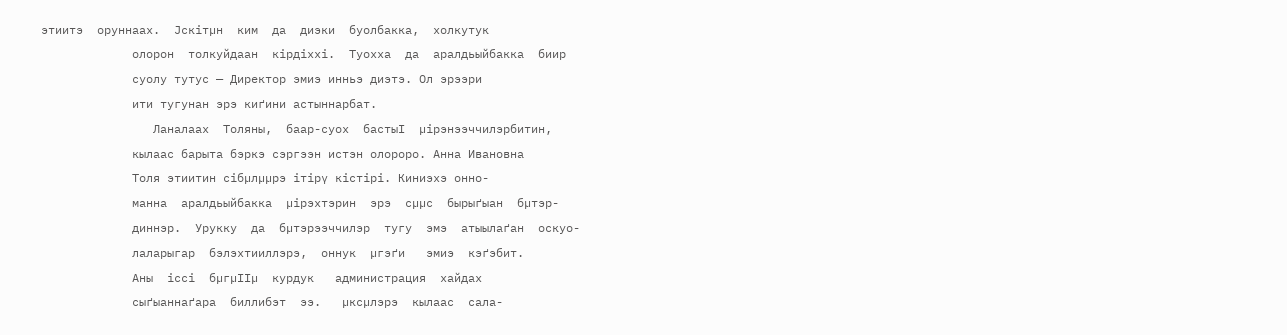этиитэ  оруннаах.  Јскітµн  ким  да  диэки  буолбакка,  холкутук
             олорон  толкуйдаан  кірдіххі.  Туохха  да  аралдьыйбакка  биир
             суолу тутус — Директор эмиэ инньэ диэтэ. Ол эрээри
             ити тугунан эрэ киґини астыннарбат.
                Ланалаах  Толяны,  баар-суох  бастыІ  µірэнээччилэрбитин,
             кылаас барыта бэркэ сэргээн истэн олороро. Анна Ивановна
             Толя этиитин сібµлµµрэ ітірү кістірі. Киниэхэ онно-
             манна  аралдьыйбакка  µірэхтэрин  эрэ  сµµс  бырыґыан  бµтэр-
             диннэр.  Урукку  да  бµтэрээччилэр  тугу  эмэ  атыылаґан  оскуо-
             лаларыгар  бэлэхтииллэрэ,  оннук  µгэґи   эмиэ  кэґэбит.
             Аны  іссі  бµгµІІµ  курдук   администрация  хайдах
             сыґыаннаґара  биллибэт  ээ.   µксµлэрэ  кылаас  сала-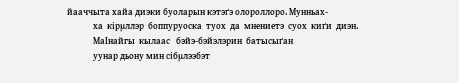йааччыта хайа диэки буоларын кэтэґэ олороллоро. Мунньах-
             ха  кірµллэр  боппуруоска  туох  да  мнениетэ  суох  киґи  диэн.
             МаІнайгы  кылаас   бэйэ-бэйэлэрин  батысыґан
             уунар дьону мин сібµлээбэт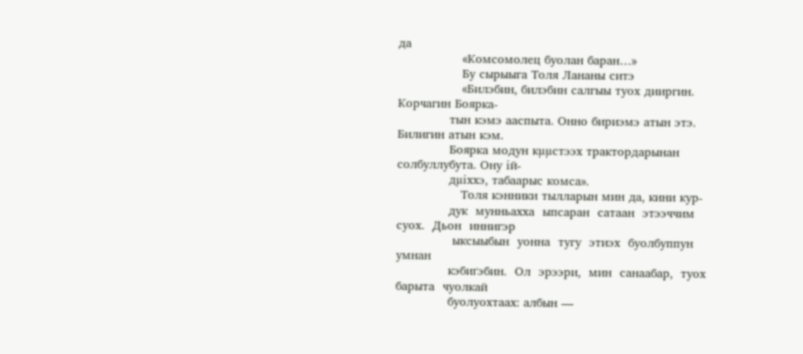да
                «Комсомолец буолан баран…»
                Бу сырыыга Толя Лананы ситэ
                «Билэбин, билэбин салгыы туох дииргин. Корчагин Боярка-
             тын кэмэ ааспыта. Онно бириэмэ атын этэ. Билигин атын кэм.
             Боярка модун кµµстээх трактордарынан солбуллубута. Ону ій-
             дµіххэ, табаарыс комса».
                Толя кэнники тылларын мин да, кини кур-
             дук  мунньахха  ыпсаран  сатаан  этээччим  суох.  Дьон  иннигэр
              ыксыыбын  уонна  тугу  этиэх  буолбуппун  умнан
             кэбиґэбин.  Ол  эрээри,  мин  санаабар,  туох  барыта  чуолкай
             буолуохтаах: албын —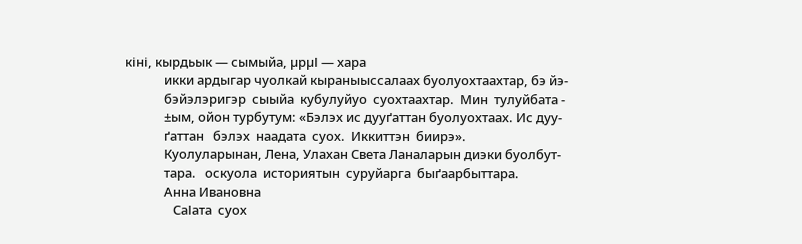кіні, кырдьык — сымыйа, µрµІ — хара
             икки ардыгар чуолкай кыраныыссалаах буолуохтаахтар, бэ йэ-
             бэйэлэригэр  сыыйа  кубулуйуо  суохтаахтар.  Мин  тулуйбата -
             ±ым, ойон турбутум: «Бэлэх ис дууґаттан буолуохтаах. Ис дуу-
             ґаттан   бэлэх  наадата  суох.  Иккиттэн  биирэ».
             Куолуларынан, Лена, Улахан Света Ланаларын диэки буолбут-
             тара.   оскуола  историятын  суруйарга  быґаарбыттара.
             Анна Ивановна
                СаІата  суох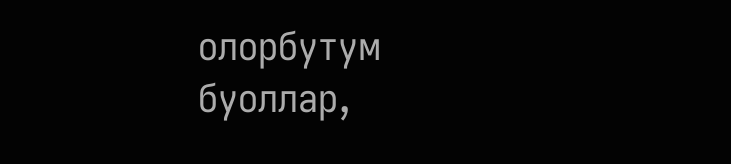олорбутум  буоллар,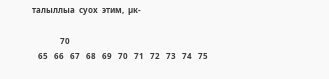талыллыа  суох  этим,  µк-

              70
   65   66   67   68   69   70   71   72   73   74   75